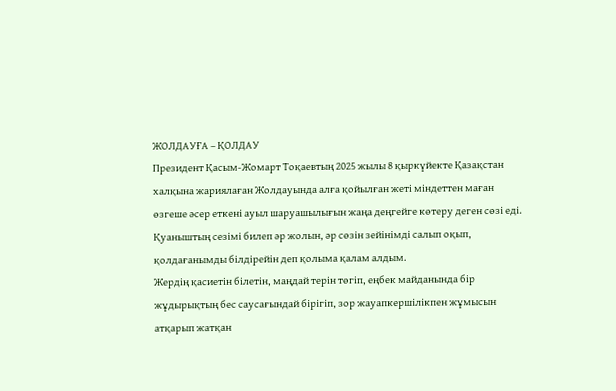ЖОЛДАУҒА – ҚОЛДАУ
Президент Қасым-Жомарт Тоқаевтың 2025 жылы 8 қыркүйекте Қазақстан халқына жариялаған Жолдауында алға қойылған жеті міндеттен маған өзгеше әсер еткені ауыл шаруашылығын жаңа деңгейге көтеру деген сөзі еді. Қуаныштың сезімі билеп әр жолын, әр сөзін зейінімді салып оқып, қолдағанымды білдірейін деп қолыма қалам алдым.
Жердің қасиетін білетін, маңдай терін төгіп, еңбек майданында бір жұдырықтың бес саусағындай бірігіп, зор жауапкершілікпен жұмысын атқарып жатқан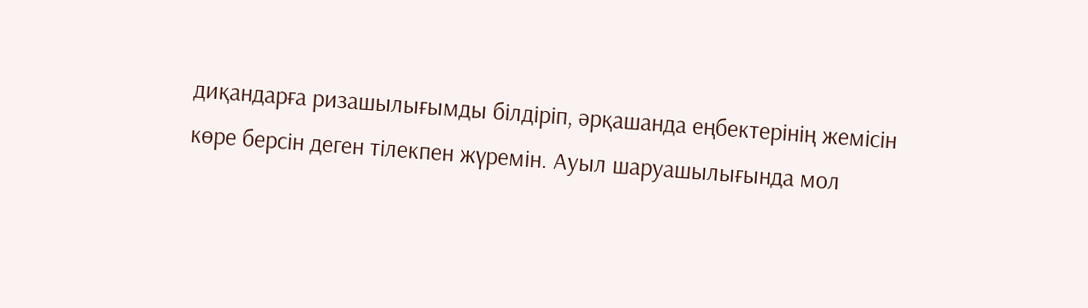диқандарға ризашылығымды білдіріп, әрқашанда еңбектерінің жемісін көре берсін деген тілекпен жүремін. Ауыл шаруашылығында мол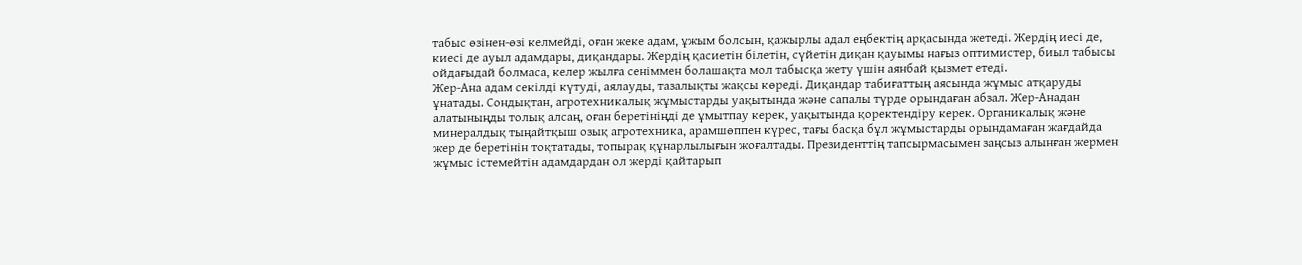табыс өзінен-өзі келмейді, оған жеке адам, ұжым болсын, қажырлы адал еңбектің арқасында жетеді. Жердің иесі де, киесі де ауыл адамдары, диқандары. Жердің қасиетін білетін, сүйетін диқан қауымы нағыз оптимистер, биыл табысы ойдағыдай болмаса, келер жылға сеніммен болашақта мол табысқа жету үшін аянбай қызмет етеді.
Жер-Ана адам секілді күтуді, аялауды, тазалықты жақсы көреді. Диқандар табиғаттың аясында жұмыс атқаруды ұнатады. Сондықтан, агротехникалық жұмыстарды уақытында және сапалы түрде орындаған абзал. Жер-Анадан алатыныңды толық алсаң, оған беретініңді де ұмытпау керек, уақытында қоректендіру керек. Органикалық және минералдық тыңайтқыш озық агротехника, арамшөппен күрес, тағы басқа бұл жұмыстарды орындамаған жағдайда жер де беретінін тоқтатады, топырақ құнарлылығын жоғалтады. Президенттің тапсырмасымен заңсыз алынған жермен жұмыс істемейтін адамдардан ол жерді қайтарып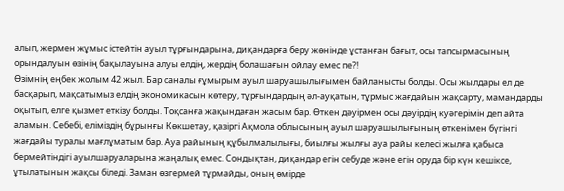алып, жермен жұмыс істейтін ауыл тұрғындарына, диқандарға беру жөнінде ұстанған бағыт, осы тапсырмасының орындалуын өзінің бақылауына алуы елдің, жердің болашағын ойлау емес пе?!
Өзімнің еңбек жолым 42 жыл. Бар саналы ғұмырым ауыл шаруашылығымен байланысты болды. Осы жылдары ел де басқарып, мақсатымыз елдің экономикасын көтеру, тұрғындардың әл-ауқатын, тұрмыс жағдайын жақсарту, мамандарды оқытып, елге қызмет еткізу болды. Тоқсанға жақындаған жасым бар. Өткен дәуірмен осы дәуірдің куәгерімін деп айта аламын. Себебі, еліміздің бұрынғы Көкшетау, қазіргі Ақмола облысының ауыл шаруашылығының өткенімен бүгінгі жағдайы туралы мағлұматым бар. Ауа райының құбылмалылығы, биылғы жылғы ауа райы келесі жылға қабыса бермейтіндігі ауылшаруаларына жаңалық емес. Сондықтан, диқандар егін себуде және егін оруда бір күн кешіксе, ұтылатынын жақсы біледі. Заман өзгермей тұрмайды, оның өмірде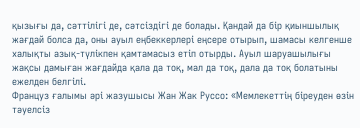қызығы да, сәттілігі де, сәтсіздігі де болады. Қандай да бір қиыншылық жағдай болса да, оны ауыл еңбеккерлері еңсере отырып, шамасы келгенше халықты азық-түлікпен қамтамасыз етіп отырды. Ауыл шаруашылығы жақсы дамыған жағдайда қала да тоқ, мал да тоқ, дала да тоқ болатыны ежелден белгілі.
Француз ғалымы әрі жазушысы Жан Жак Руссо: «Мемлекеттің біреуден өзін тәуелсіз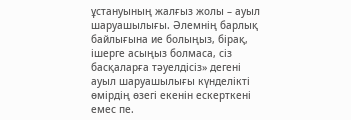ұстануының жалғыз жолы – ауыл шаруашылығы. Әлемнің барлық байлығына ие болыңыз, бірақ, ішерге асыңыз болмаса, сіз басқаларға тәуелдісіз» дегені ауыл шаруашылығы күнделікті өмірдің өзегі екенін ескерткені емес пе.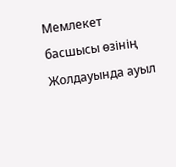Мемлекет басшысы өзінің Жолдауында ауыл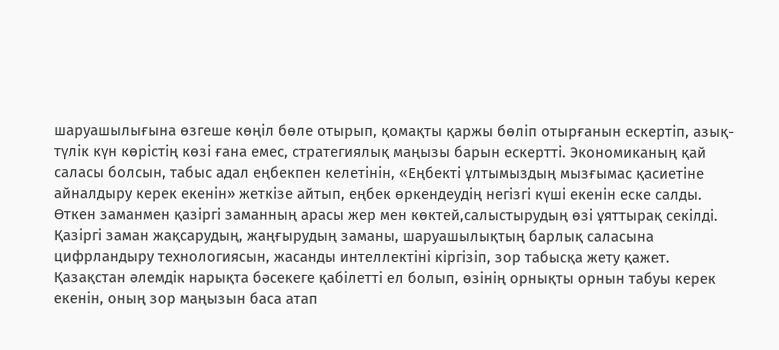шаруашылығына өзгеше көңіл бөле отырып, қомақты қаржы бөліп отырғанын ескертіп, азық-түлік күн көрістің көзі ғана емес, стратегиялық маңызы барын ескертті. Экономиканың қай саласы болсын, табыс адал еңбекпен келетінін, «Еңбекті ұлтымыздың мызғымас қасиетіне айналдыру керек екенін» жеткізе айтып, еңбек өркендеудің негізгі күші екенін еске салды. Өткен заманмен қазіргі заманның арасы жер мен көктей,салыстырудың өзі ұяттырақ секілді. Қазіргі заман жақсарудың, жаңғырудың заманы, шаруашылықтың барлық саласына цифрландыру технологиясын, жасанды интеллектіні кіргізіп, зор табысқа жету қажет. Қазақстан әлемдік нарықта бәсекеге қабілетті ел болып, өзінің орнықты орнын табуы керек екенін, оның зор маңызын баса атап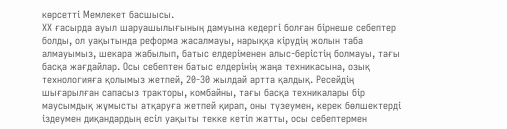көрсетті Мемлекет басшысы.
ХХ ғасырда ауыл шаруашылығының дамуына кедергі болған бірнеше себептер болды, ол уақытында реформа жасалмауы, нарыққа кірудің жолын таба алмауымыз, шекара жабылып, батыс елдеріменен алыс-берістің болмауы, тағы басқа жағдайлар. Осы себептен батыс елдерінің жаңа техникасына, озық технологияға қолымыз жетпей, 20-30 жылдай артта қалдық. Ресейдің шығарылған сапасыз тракторы, комбайны, тағы басқа техникалары бір маусымдық жұмысты атқаруға жетпей қирап, оны түзеумен, керек бөлшектерді іздеумен диқандардың есіл уақыты текке кетіп жатты, осы себептермен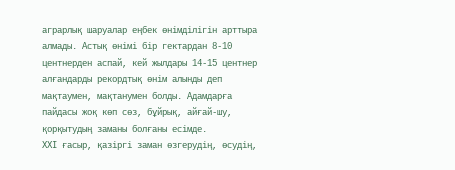аграрлық шаруалар еңбек өнімділігін арттыра алмады. Астық өнімі бір гектардан 8-10 центнерден аспай, кей жылдары 14-15 центнер алғандарды рекордтық өнім алынды деп мақтаумен, мақтанумен болды. Адамдарға пайдасы жоқ көп сөз, бұйрық, айғай-шу, қорқытудың заманы болғаны есімде.
ХХІ ғасыр, қазіргі заман өзгерудің, өсудің,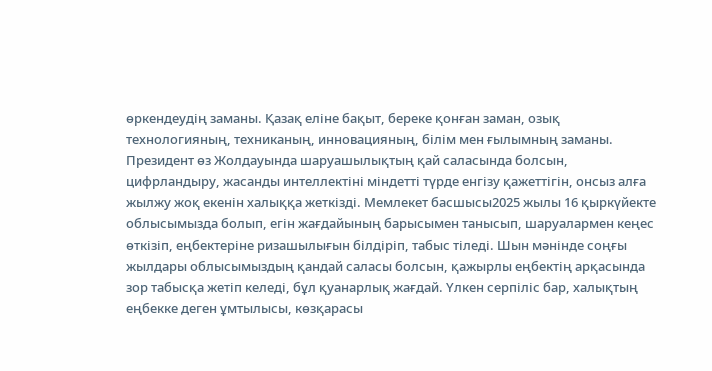өркендеудің заманы. Қазақ еліне бақыт, береке қонған заман, озық технологияның, техниканың, инновацияның, білім мен ғылымның заманы. Президент өз Жолдауында шаруашылықтың қай саласында болсын, цифрландыру, жасанды интеллектіні міндетті түрде енгізу қажеттігін, онсыз алға жылжу жоқ екенін халыққа жеткізді. Мемлекет басшысы2025 жылы 16 қыркүйекте облысымызда болып, егін жағдайының барысымен танысып, шаруалармен кеңес өткізіп, еңбектеріне ризашылығын білдіріп, табыс тіледі. Шын мәнінде соңғы жылдары облысымыздың қандай саласы болсын, қажырлы еңбектің арқасында зор табысқа жетіп келеді, бұл қуанарлық жағдай. Үлкен серпіліс бар, халықтың еңбекке деген ұмтылысы, көзқарасы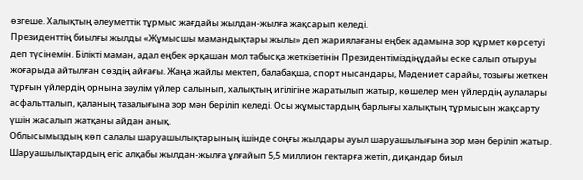өзгеше. Халықтың әлеуметтік тұрмыс жағдайы жылдан-жылға жақсарып келеді.
Президенттің биылғы жылды «Жұмысшы мамандықтары жылы» деп жариялағаны еңбек адамына зор құрмет көрсетуі деп түсінемін. Білікті маман, адал еңбек әрқашан мол табысқа жеткізетінін Президентіміздіңұдайы еске салып отыруы жоғарыда айтылған сөздің айғағы. Жаңа жайлы мектеп, балабақша, спорт нысандары, Мәдениет сарайы, тозығы жеткен тұрғын үйлердің орнына зәулім үйлер салынып, халықтың игілігіне жаратылып жатыр, көшелер мен үйлердің аулалары асфальтталып, қаланың тазалығына зор мән беріліп келеді. Осы жұмыстардың барлығы халықтың тұрмысын жақсарту үшін жасалып жатқаны айдан анық.
Облысымыздың көп салалы шаруашылықтарының ішінде соңғы жылдары ауыл шаруашылығына зор мән беріліп жатыр. Шаруашылықтардың егіс алқабы жылдан-жылға ұлғайып 5,5 миллион гектарға жетіп, диқандар биыл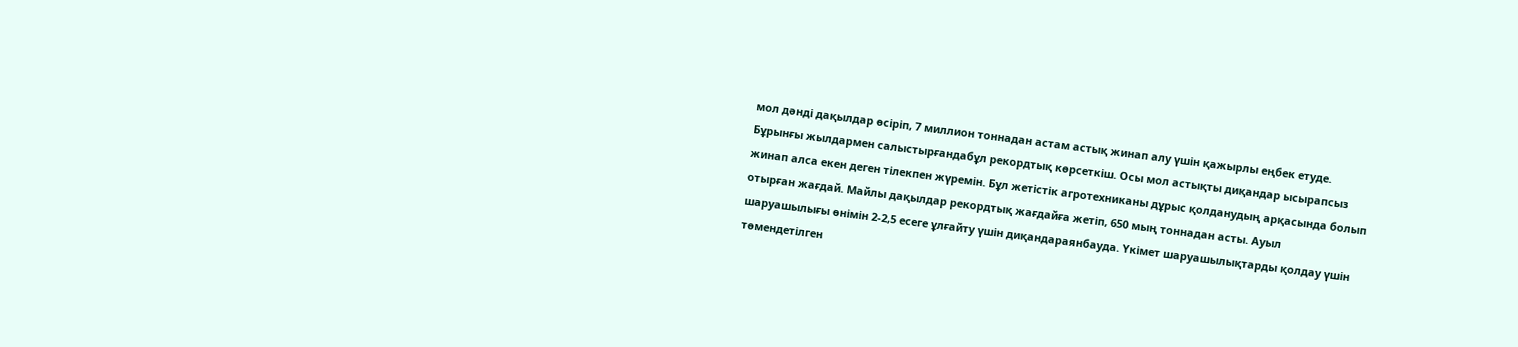мол дәнді дақылдар өсіріп, 7 миллион тоннадан астам астық жинап алу үшін қажырлы еңбек етуде. Бұрынғы жылдармен салыстырғандабұл рекордтық көрсеткіш. Осы мол астықты диқандар ысырапсыз жинап алса екен деген тілекпен жүремін. Бұл жетістік агротехниканы дұрыс қолданудың арқасында болып отырған жағдай. Майлы дақылдар рекордтық жағдайға жетіп, 650 мың тоннадан асты. Ауыл шаруашылығы өнімін 2-2,5 есеге ұлғайту үшін диқандараянбауда. Үкімет шаруашылықтарды қолдау үшін төмендетілген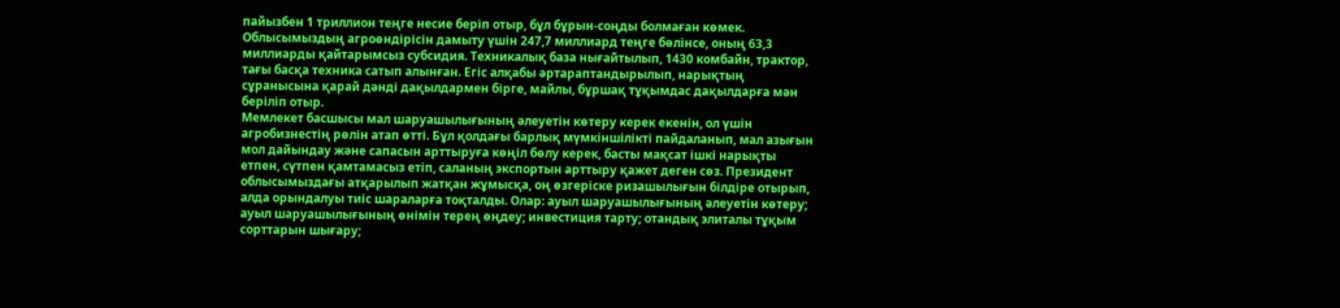пайызбен 1 триллион теңге несие беріп отыр, бұл бұрын-соңды болмаған көмек. Облысымыздың агроөндірісін дамыту үшін 247,7 миллиард теңге бөлінсе, оның 63,3 миллиарды қайтарымсыз субсидия. Техникалық база нығайтылып, 1430 комбайн, трактор, тағы басқа техника сатып алынған. Егіс алқабы әртараптандырылып, нарықтың сұранысына қарай дәнді дақылдармен бірге, майлы, бұршақ тұқымдас дақылдарға мән беріліп отыр.
Мемлекет басшысы мал шаруашылығының әлеуетін көтеру керек екенін, ол үшін агробизнестің рөлін атап өтті. Бұл қолдағы барлық мүмкіншілікті пайдаланып, мал азығын мол дайындау және сапасын арттыруға көңіл бөлу керек, басты мақсат ішкі нарықты етпен, сүтпен қамтамасыз етіп, саланың экспортын арттыру қажет деген сөз. Президент облысымыздағы атқарылып жатқан жұмысқа, оң өзгеріске ризашылығын білдіре отырып, алда орындалуы тиіс шараларға тоқталды. Олар: ауыл шаруашылығының әлеуетін көтеру; ауыл шаруашылығының өнімін терең өңдеу; инвестиция тарту; отандық элиталы тұқым сорттарын шығару;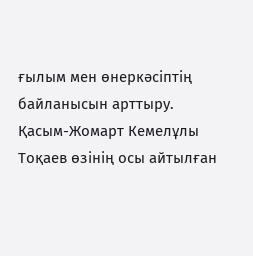ғылым мен өнеркәсіптің байланысын арттыру.
Қасым-Жомарт Кемелұлы Тоқаев өзінің осы айтылған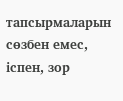тапсырмаларын сөзбен емес, іспен, зор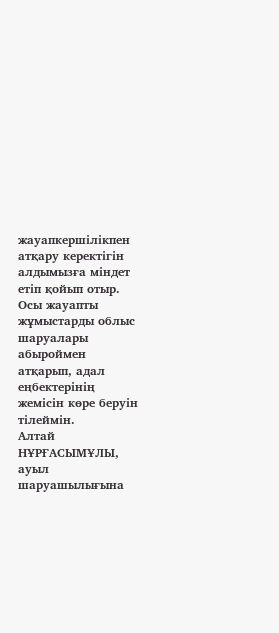жауапкершілікпен атқару керектігін алдымызға міндет етіп қойып отыр. Осы жауапты жұмыстарды облыс шаруалары абыроймен атқарып, адал еңбектерінің жемісін көре беруін тілеймін.
Алтай НҰРҒАСЫМҰЛЫ,
ауыл шаруашылығына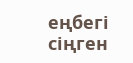еңбегі сіңген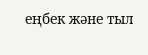еңбек және тыл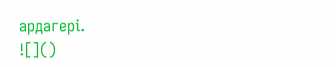ардагері.
![]()